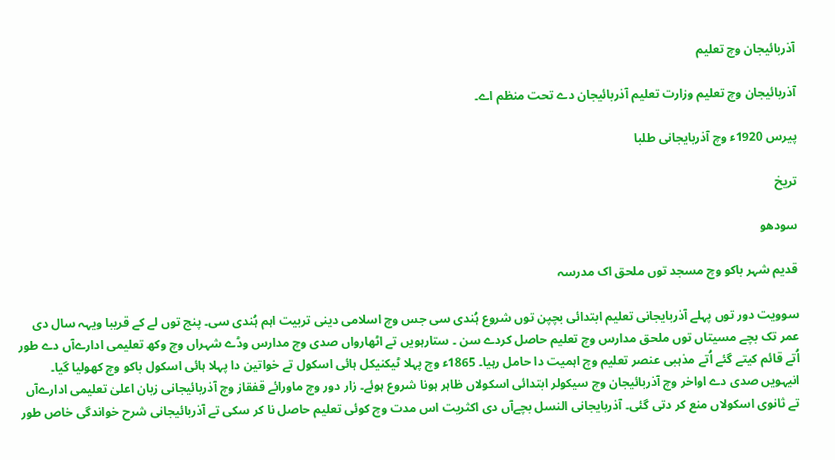آذربائیجان وچ تعلیم

آذربائیجان وچ تعلیم وزارت تعلیم آذربائیجان دے تحت منظم اے۔

پیرس 1920ء وچ آذربایجانی طلبا

تریخ

سودھو

قدیم شہر باکو وچ مسجد توں ملحق اک مدرسہ

سوویت دور توں پہلے آذربایجانی تعلیم ابتدائی بچپن توں شروع ہُندی سی جس وچ اسلامی دینی تربیت اہم ہُندی سی۔ پنج توں لے کے قریبا ویہہ سال دی عمر تک بچے مسیتاں توں ملحق مدارس وچ تعلیم حاصل کردے سن ۔ ستارہويں تے اٹھارواں صدی وچ مدارس وڈے شہراں وچ وکھ تعلیمی ادارےآں دے طور اُتے قائم کیتے گئے اُتے مذہبی عنصر تعلیم وچ اہمیت دا حامل رہیا۔ 1865ء وچ پہلا ٹیکنیکل ہائی اسکول تے خواتین دا پہلا ہائی اسکول باکو وچ کھولیا گیا۔ انیہويں صدی دے اواخر وچ آذربائیجان وچ سیکولر ابتدائی اسکولاں ظاہر ہونا شروع ہوئے۔ زار دور وچ ماورائے قفقاز وچ آذربائیجانی زبان اعلیٰ تعلیمی ادارےآں تے ثانوی اسکولاں منع کر دتی گئی۔ آذربایجانی النسل بچےآں دی اکثریت اس مدت وچ کوئی تعلیم حاصل نا کر سکی تے آذربائیجانی شرح خواندگی خاص طور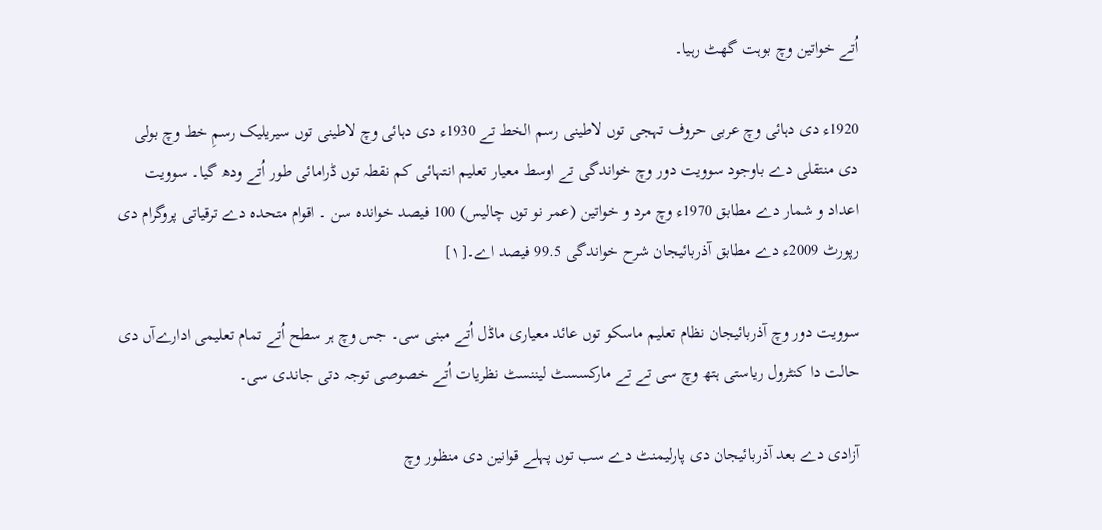اُتے خواتین وچ بوہت گھٹ رہیا۔

1920ء دی دہائی وچ عربی حروف تہجی توں لاطینی رسم الخط تے 1930ء دی دہائی وچ لاطینی توں سیریلیک رسمِ خط وچ بولی دی منتقلی دے باوجود سوویت دور وچ خواندگی تے اوسط معیار تعلیم انتہائی کم نقطہ توں ڈرامائی طور اُتے ودھ گیا۔ سوویت اعداد و شمار دے مطابق 1970ء وچ مرد و خواتین (عمر نو توں چالیس) 100 فیصد خواندہ سن ۔ اقوام متحدہ دے ترقیاتی پروگرام دی رپورٹ 2009ء دے مطابق آذربائیجان شرح خواندگی 99.5 فیصد اے۔[۱]

سوویت دور وچ آذربائیجان نظام تعلیم ماسکو توں عائد معیاری ماڈل اُتے مبنی سی۔ جس وچ ہر سطح اُتے تمام تعلیمی ادارےآں دی حالت دا کنٹرول ریاستی ہتھ وچ سی تے تے مارکسسٹ لیننسٹ نظریات اُتے خصوصی توجہ دتی جاندی سی۔

آزادی دے بعد آذربائیجان دی پارلیمنٹ دے سب توں پہلے قوانین دی منظور وچ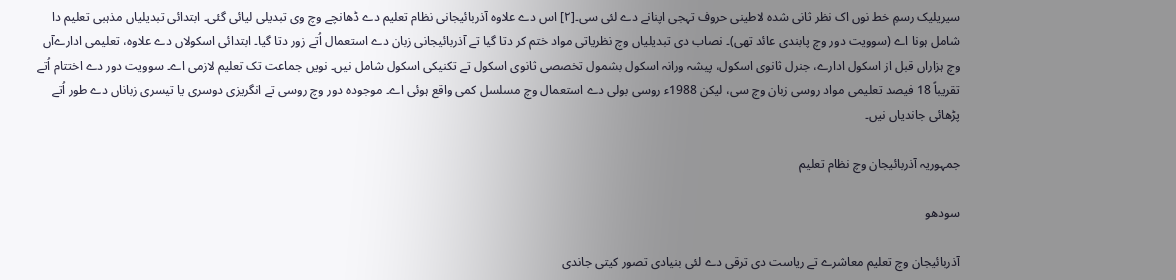سیریلیک رسمِ خط نوں اک نظر ثانی شدہ لاطینی حروف تہجی اپنانے دے لئی سی۔[۲] اس دے علاوہ آذربائیجانی نظام تعلیم دے ڈھانچے وچ وی تبدیلی لیائی گئی۔ ابتدائی تبدیلیاں مذہبی تعلیم دا شامل ہونا اے (سوویت دور وچ پابندی عائد تھی)۔ نصاب دی تبدیلیاں وچ نظریاتی مواد ختم کر دتا گیا تے آذربائیجانی زبان دے استعمال اُتے زور دتا گیا۔ ابتدائی اسکولاں دے علاوہ، تعلیمی ادارےآں وچ ہزاراں قبل از اسکول ادارے، جنرل ثانوی اسکول، پیشہ ورانہ اسکول بشمول تخصصی ثانوی اسکول تے تکنیکی اسکول شامل نيں۔ نويں جماعت تک تعلیم لازمی اے۔ سوویت دور دے اختتام اُتے تقریباً 18 فیصد تعلیمی مواد روسی زبان وچ سی، لیکن 1988ء روسی بولی دے استعمال وچ مسلسل کمی واقع ہوئی اے۔ موجودہ دور وچ روسی تے انگریزی دوسری یا تیسری زباناں دے طور اُتے پڑھائی جاندیاں نيں۔

جمہوریہ آذربائیجان وچ نظام تعلیم

سودھو

آذربائیجان وچ تعلیم معاشرے تے ریاست دی ترقی دے لئی بنیادی تصور کيتی جاندی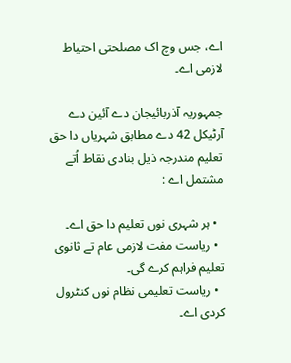اے، جس وچ اک مصلحتی احتیاط لازمی اے۔

جمہوریہ آذربائیجان دے آئین دے آرٹیکل 42 دے مطابق شہریاں دا حق تعلیم مندرجہ ذیل بنادی نقاط اُتے مشتمل اے :

  • ہر شہری نوں تعلیم دا حق اے۔
  • ریاست مفت لازمی عام تے ثانوی تعلیم فراہم کرے گی۔
  • ریاست تعلیمی نظام نوں کنٹرول کردی اے۔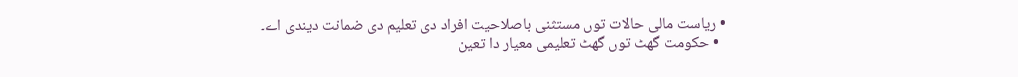• ریاست مالی حالات توں مستثنی باصلاحیت افراد دی تعلیم دی ضمانت دیندی اے۔
  • حکومت گھٹ توں گھٹ تعلیمی معیار دا تعین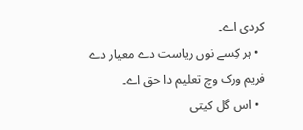کردی اے۔
  • ہر کِسے نوں ریاست دے معیار دے فریم ورک وچ تعلیم دا حق اے۔
  • اس گل کيتی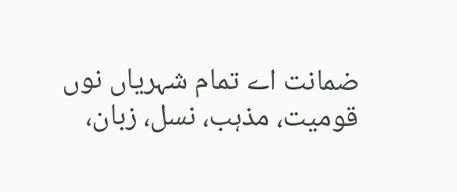ضمانت اے تمام شہریاں نوں قومیت، مذہب، نسل، زبان،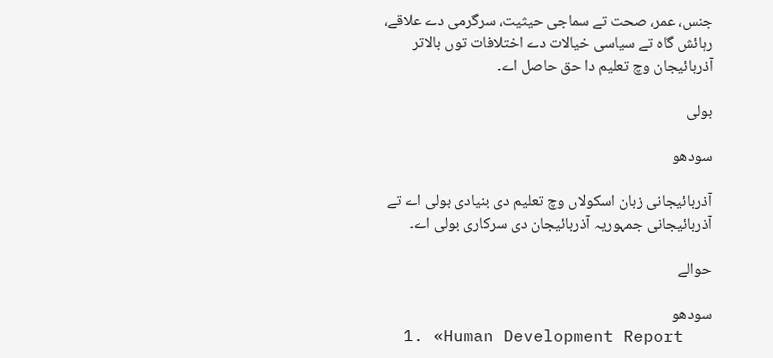جنس، عمر، صحت تے سماجی حیثیت، سرگرمی دے علاقے، رہائش گاہ تے سیاسی خیالات دے اختلافات توں بالاتر آذربائیجان وچ تعلیم دا حق حاصل اے۔

بولی

سودھو

آذربائیجانی زبان اسکولاں وچ تعلیم دی بنیادی بولی اے تے آذربائیجانی جمہوریہ آذربائیجان دی سرکاری بولی اے۔

حوالے

سودھو
  1. «Human Development Report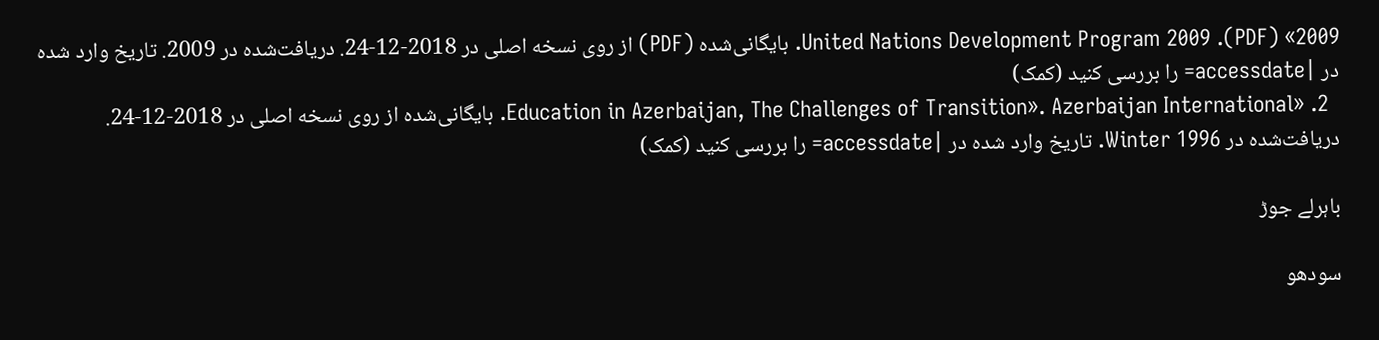2009» (PDF). United Nations Development Program 2009. بایگانی‌شده (PDF) از روی نسخه اصلی در 2018-12-24. دریافت‌شده در 2009. تاریخ وارد شده در |accessdate= را بررسی کنید (کمک)
  2. «Education in Azerbaijan, The Challenges of Transition». Azerbaijan International. بایگانی‌شده از روی نسخه اصلی در 2018-12-24. دریافت‌شده در Winter 1996. تاریخ وارد شده در |accessdate= را بررسی کنید (کمک)

باہرلے جوڑ

سودھو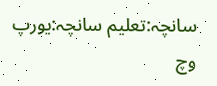سانچہ:تعلیم سانچہ:یورپ وچ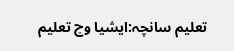تعلیم سانچہ:ایشیا وچ تعلیم